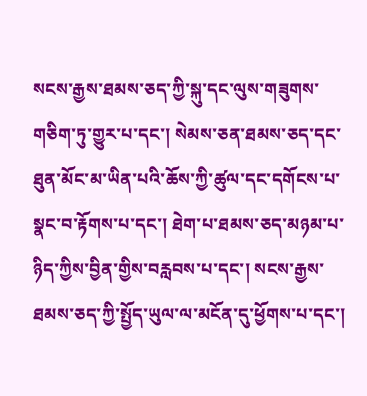སངས་རྒྱས་ཐམས་ཅད་ཀྱི་སྐུ་དང་ལུས་གཟུགས་གཅིག་ཏུ་གྱུར་པ་དང་། སེམས་ཅན་ཐམས་ཅད་དང་ཐུན་མོང་མ་ཡིན་པའི་ཆོས་ཀྱི་ཚུལ་དང་དགོངས་པ་སྣང་བ་རྟོགས་པ་དང་། ཐེག་པ་ཐམས་ཅད་མཉམ་པ་ཉིད་ཀྱིས་བྱིན་གྱིས་བརླབས་པ་དང་། སངས་རྒྱས་ཐམས་ཅད་ཀྱི་སྤྱོད་ཡུལ་ལ་མངོན་དུ་ཕྱོགས་པ་དང་།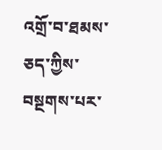འགྲོ་བ་ཐམས་ཅད་ཀྱིས་བསྔགས་པར་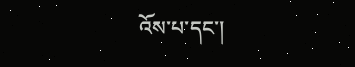འོས་པ་དང་།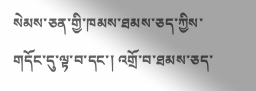སེམས་ཅན་གྱི་ཁམས་ཐམས་ཅད་ཀྱིས་གདོང་དུ་ལྟ་བ་དང་། འགྲོ་བ་ཐམས་ཅད་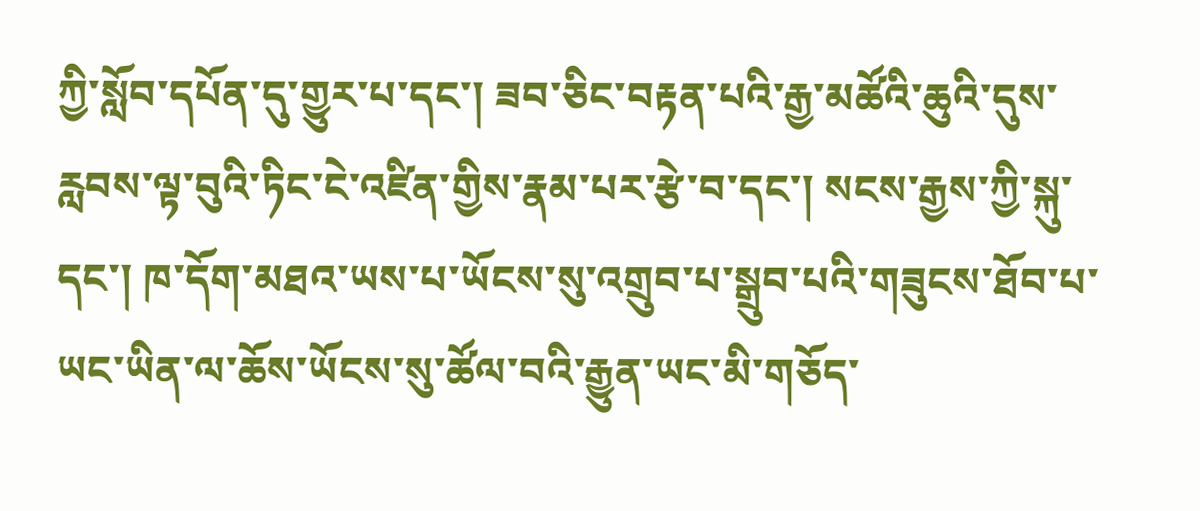ཀྱི་སློབ་དཔོན་དུ་གྱུར་པ་དང་། ཟབ་ཅིང་བརྟན་པའི་རྒྱ་མཚོའི་ཆུའི་དུས་རླབས་ལྟ་བུའི་ཏིང་ངེ་འཛིན་གྱིས་རྣམ་པར་རྩེ་བ་དང་། སངས་རྒྱས་ཀྱི་སྐུ་དང་། ཁ་དོག་མཐའ་ཡས་པ་ཡོངས་སུ་འགྲུབ་པ་སྒྲུབ་པའི་གཟུངས་ཐོབ་པ་ཡང་ཡིན་ལ་ཆོས་ཡོངས་སུ་ཚོལ་བའི་རྒྱུན་ཡང་མི་གཅོད་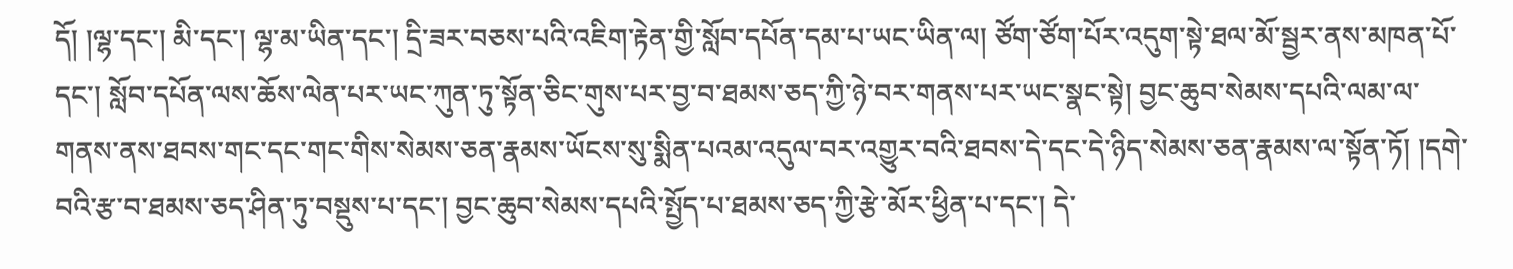དོ། །ལྷ་དང་། མི་དང་། ལྷ་མ་ཡིན་དང་། དྲི་ཟར་བཅས་པའི་འཇིག་རྟེན་གྱི་སློབ་དཔོན་དམ་པ་ཡང་ཡིན་ལ། ཙོག་ཙོག་པོར་འདུག་སྟེ་ཐལ་མོ་སྦྱར་ནས་མཁན་པོ་དང་། སློབ་དཔོན་ལས་ཆོས་ལེན་པར་ཡང་ཀུན་ཏུ་སྟོན་ཅིང་གུས་པར་བྱ་བ་ཐམས་ཅད་ཀྱི་ཉེ་བར་གནས་པར་ཡང་སྣང་སྟེ། བྱང་ཆུབ་སེམས་དཔའི་ལམ་ལ་གནས་ནས་ཐབས་གང་དང་གང་གིས་སེམས་ཅན་རྣམས་ཡོངས་སུ་སྨིན་པའམ་འདུལ་བར་འགྱུར་བའི་ཐབས་དེ་དང་དེ་ཉིད་སེམས་ཅན་རྣམས་ལ་སྟོན་ཏོ། །དགེ་བའི་རྩ་བ་ཐམས་ཅད་ཤིན་ཏུ་བསྡུས་པ་དང་། བྱང་ཆུབ་སེམས་དཔའི་སྤྱོད་པ་ཐམས་ཅད་ཀྱི་རྩེ་མོར་ཕྱིན་པ་དང་། དེ་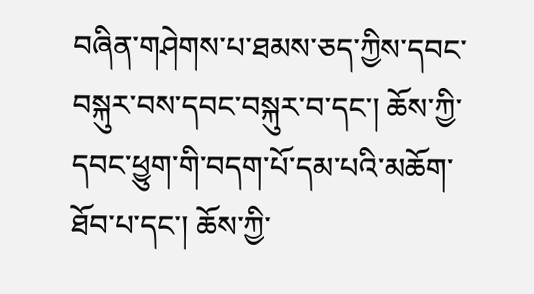བཞིན་གཤེགས་པ་ཐམས་ཅད་ཀྱིས་དབང་བསྐུར་བས་དབང་བསྐུར་བ་དང་། ཆོས་ཀྱི་དབང་ཕྱུག་གི་བདག་པོ་དམ་པའི་མཆོག་ཐོབ་པ་དང་། ཆོས་ཀྱི་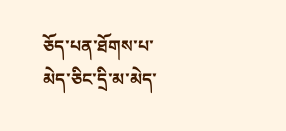ཅོད་པན་ཐོགས་པ་མེད་ཅིང་དྲི་མ་མེད་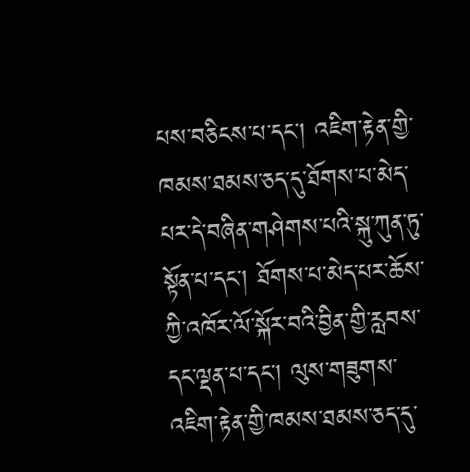པས་བཅིངས་པ་དང་། འཇིག་རྟེན་གྱི་ཁམས་ཐམས་ཅད་དུ་ཐོགས་པ་མེད་པར་དེ་བཞིན་གཤེགས་པའི་སྐུ་ཀུན་ཏུ་སྟོན་པ་དང་། ཐོགས་པ་མེད་པར་ཆོས་ཀྱི་འཁོར་ལོ་སྐོར་བའི་བྱིན་གྱི་རླབས་དང་ལྡན་པ་དང་། ལུས་གཟུགས་འཇིག་རྟེན་གྱི་ཁམས་ཐམས་ཅད་དུ་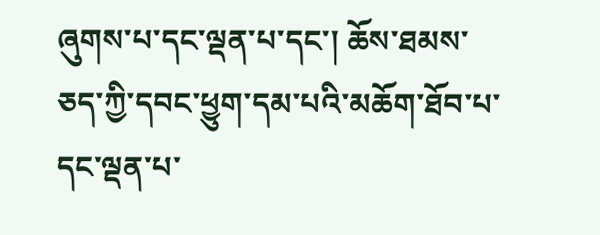ཞུགས་པ་དང་ལྡན་པ་དང་། ཆོས་ཐམས་ཅད་ཀྱི་དབང་ཕྱུག་དམ་པའི་མཆོག་ཐོབ་པ་དང་ལྡན་པ་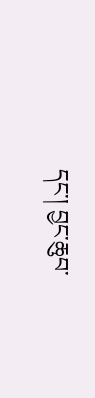དང་། བྱང་ཆུབ་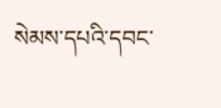སེམས་དཔའི་དབང་